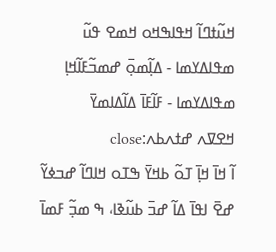ߞߎ߬ߙߣߊ߬ ߞߟߊߒߞߋ ߞߘߐ ߟߎ߬ ߘߟߊߡߌߘߊ - ߡߊ߲߬ߘߋ߲߫ ߝߘߏ߬ߓߊ߬ߞߊ߲ ߘߟߊߡߌߘߊ - ߓߊ߬ߓߊ߫ ߡߊ߬ߡߊߘߌ߫
ߞߐߜߍ ߝߙߍߕߍ:close
ߊ߬ ߞߊ߫ ߞߊ߲߫ ߠߋ߬ ߕߞߌ߫ ߒߠߋ ߞߊߣߊ߬ ߝߏߦߌ߬ ߝߐ߫ ߊߟߊ߫ ߡߊ߬ ߝߏ߫ ߕߎ߬ߢߊ، ߒ ߘߏ߲߬ ߓߘߊ߫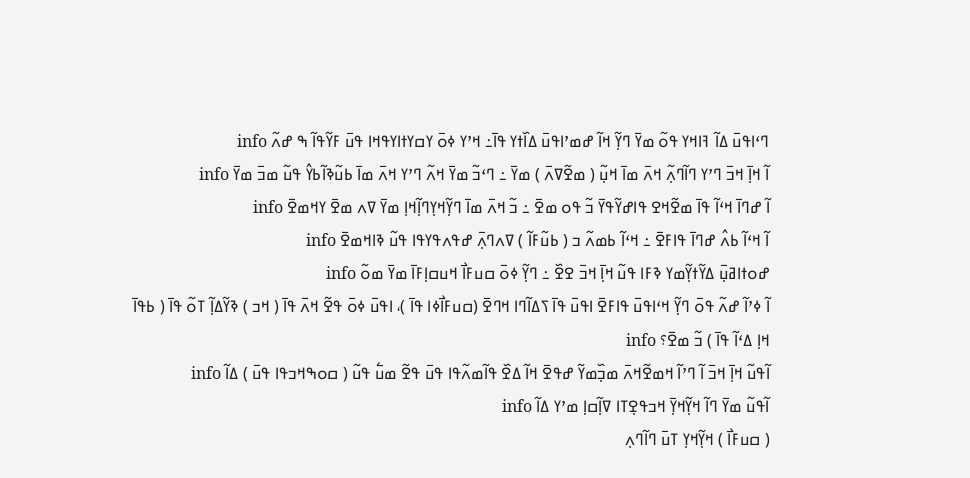ߣߵߊߟߎ߫ ߡߊ߬ ߔߊߞߌ ߟߋ߬ ߘߌ߫ ߣߌ߲߬ ߞߊ߬ ߝߘߴߊߟߎ߫ ߡߊ߰ߙߌ ߟߊ߫߸ ߞߴߌ ߦߋ߫ ߌߛߌߙߊߌߟߞߊ ߟߎ߫ ߓߌ߬ߟߊ߬ ߒ ߝߍ߬ info
ߊ߬ ߞߊ߲߫ ߞߏ߫ ߣߴߌ ߣߊ߬ߣߍ߲߬ ߞߍ߫ ߘߊ߫ ߞߎ߲߬ ( ߘߐ߬ߜߍ߫ ) ߘߌ߫ ߸ ߣߵߏ߬ ߘߌ߫ ߞߍ߬ ߣߴߌ ߞߍ߫ ߘߊ߫ ߕߎ߬ߢߊ߬ߕߌ߮ ߟߎ߬ ߘߏ߫ ߘߌ߫ info
ߊ߬ ߝߣߊ߫ ߞߵߊ߬ ߟߊ߫ ߘߐ߬ߞߐ ߟߊߝߌ߬ߟߌ߫ ߏ߬ ߟߋ ߘߐ߫ ߸ ߏ߬ ߞߍ߫ ߘߊ߫ ߣߌ߲߬ߞߌ߲ߣߊ߲߬ߞߊ߲ ߘߌ߫ ߜߍ ߘߐ߫ ߌߞߘߐ߫ info
ߊ߬ ߞߵߊ߬ ߕߍ߮ ߝߣߊ߫ ߟߊߓߐ߫ ߸ ߞߵߊ߬ ߕߘߍ߬ ߏ ( ߕߎ߬ߓߊ߬ ) ߜߍߣߍ߲߫ ߝߟߍߟߌߟߊ ߟߎ߬ ߢߊߞߘߐ߫ info
ߝߋߙߊߥߎ߲߫ ߡߌ߬ߙߌ߲߬ߘߌ ߢߓߊ ߟߎ߬ ߞߊ߲߫ ߞߏ߫ ߐߐ߰ ߸ ߣߌ߲߬ ߦߋ߫ ߛߎߓߊ߯ ߞߎߛߊ߲ߓߊ߫ ߘߌ߫ ߘߋ߬ info
ߊ߬ ߦߴߊ߬ ߝߍ߬ ߟߋ߫ ߣߌ߲߬ ߞߵߊߟߎ߫ ߟߊߓߐ߫ ߊߟߎ߫ ߟߊ߫ ߖߡߊ߬ߣߊ ߞߣߐ߫ (ߛߎߓߊ߯ߦߊ ߟߊ߫ )، ߊߟߎ߫ ߦߋ߫ ߟߐ߬ ߞߍ߫ ߟߊ߫ ( ߞߏ ) ߢߌ߬ߡߊ߲߬ ߠߋ߬ ߟߊ߫ ( ߕߟߊ߫ ߞߊ߲ ߡߵߊ߬ ߟߊ߫ ) ߏ߬ ߘߐ߫؟ info
ߊ߬ߟߎ߬ ߞߊ߲߫ ߞߏ߫ ߊ߬ ߣߴߊ߬ ߞߘߐ߬ߞߍ߫ ߘߏ߲߰ߘߌ߬ ߝߟߐ߫ ߞߊ߬ ߡߐ߰ ߟߊ߬ߘߍ߬ߟߊ ߟߎ߫ ߟߐ߬ ߘߎ߱ ߟߎ߬ ( ߛߋߒߞߏߟߊ ߟߎ߫ ) ߡߊ߬ info
ߊ߬ߟߎ߬ ߘߌ߫ ߣߊ߬ ߞߌ߲߬ߞߌ߲߫ ߞߏߟߐ߲ߠߊ ߜߊ߲߬ߛߊ߲ ߘߴߌ ߡߊ߬ info
( ߛߎߓߊ߯ ) ߞߌ߲߬ߞߌ߲ ߠߎ߫ ߣߊ߬ߣߍ߲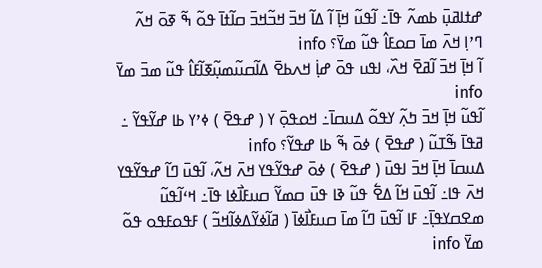ߝߙߊߥߎ߲߫ ߕߘߍ߬ ߟߊ߫߸ ߊ߬ߟߎ߬ ߞߊ߲߫ ߊ߬ ߡߊ߬ ߞߏ߫ ߞߏ߬ߞߏ߫ ߛߊ߬ߙߊ߫ ߟߋ߬ ߒ߬ ߧߋ߫ ߞߍ߬ ߣߴߊ߲ ߞߍ߫ ߘߊ߫ ߛߋߓߊ߮ ߟߎ߬ ߘߌ߫؟ info
ߊ߬ ߞߊ߲߫ ߞߏ߫ ߊ߬ߥߐ߫ ߞߍ߰، ߊߟߎ ߟߋ߫ ߝߊ߲߭ ߞߍߕߐ߫ ߡߊ߬ߛߎ߬ߘߎ߲߬ߧߊ߬ߓߊ߮ ߟߎ߬ ߘߏ߫ ߘߌ߫ info
ߊ߬ߟߎ߬ ߞߊ߲߫ ߞߏ߫ ߤߍ߲߬ ߌߟߋ߬ ߡߎߛߊ߫߸ ߞߋߟߋ߲߫ ߌ ( ߝߟߐ߫ ) ߦߴߌ ߕߊ ߝߌ߬ߟߌ߬ ߸ ߥߟߊ߫ ߒ߬ߠߎ߬ ( ߝߟߐ߫ ) ߦߋ߫ ߒ߬ ߕߊ ߝߟߌ߬؟ info
ߡߎߛߊ߫ ߞߊ߲߫ ߞߏ߫ ߊߟߎ߫ ( ߝߟߐ߫ ) ߦߋ߫ ߝߟߌ߬ߟߌ ߞߍ߫ ߞߍ߬، ߊ߬ߟߎ߫ ߣߊ߬ ߝߟߌ߬ߟߌ ߞߍ߫ ߟߊ߸ ߊ߬ߟߎ߫ ߞߊ߬ ߡߐ߱ ߟߎ߬ ߢߊ ߟߎ߫ ߛߘߌ߬ ߛߎߓߊ߯ߦߊ ߟߊ߫߸ ߞߵߊ߬ߟߎ߬ ߘߐߛߌߟߊ߲߫߸ ߓߊ ߊ߬ߟߎ߫ ߣߊ߬ ߘߊ߫ ߛߎߓߊ߯ߦߊ߫ ( ߥߊ߬ߦߌ߬ߡߦߊ߬ߞߏ߬ ) ߓߟߋߓߟߋ ߟߋ߬ ߘߌ߫ info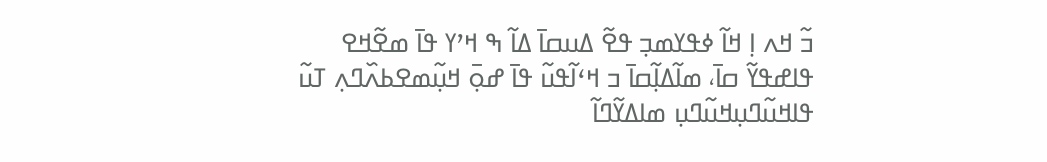ߏ߬ ߞߍ ߊ߲ ߞߊ߬ ߦߟߌߘߏ߲ ߟߐ߬ ߡߎߛߊ߫ ߡߊ߬ ߒ ߞߴߌ ߟߊ߫ ߘߐ߬ߞߐ ߟߊߝߟߌ߬ ߛߊ߫، ߘߊ߬ߡߊ߲߬ߛߊ߫ ߏ ߞߵߊ߬ߟߎ߬ ߟߊ߫ ߝߋ߲߫ ߞߎ߲߬ߘߐߕߍ߰ߣߍ߲ ߠߎ߬ ߟߊߞߎ߬ߣߎ߲ߞߎ߬ߣߎ߲ ߘߊߡߌ߬ߣߊ߬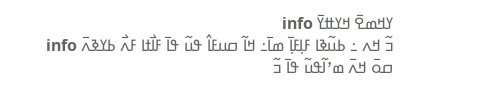ߌߞߘߐ߫ ߞߌߚߌ߫ info
ߏ߬ ߞߍ ߸ ߕߎ߬ߢߊ ߓߊ߲ߓߊ߲߫ ߘߊ߫߸ ߞߊ߬ ߛߎߓߊ߮ ߟߎ߬ ߟߊ߫ ߓߊ߯ߙߊ ߓߍ߯ ߕߌߢߍ߫ info
ߛߋ߫ ߞߍ߫ ߘߴߊ߬ߟߎ߬ ߟߊ߫ ߏ߬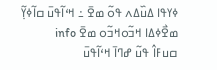ߦߌߟߊ ߡߎ߰ߡߍ ߟߋ߬ ߘߐ߫ ߸ ߞߵߊ߬ߟߎ߫ ߛߊ߬ߦߌ߲߬ ߘߐ߯ߦߡߊ ߞߏ߬ߋߞߏ߬ߋ ߘߐ߫ info
ߛߎߓߊ߮ ߟߎ߬ ߝߣߊ߫ ߞߵߊ߬ߟߎ߫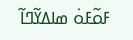ߓߋ߬ߓߋ߭ ߘߊߡߌ߬ߣߊ߬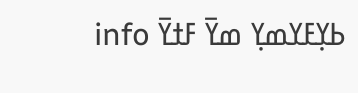ߕߌ߲ߓߌߘߌ߲ ߘߌ߫ ߓߙߌ߫ info